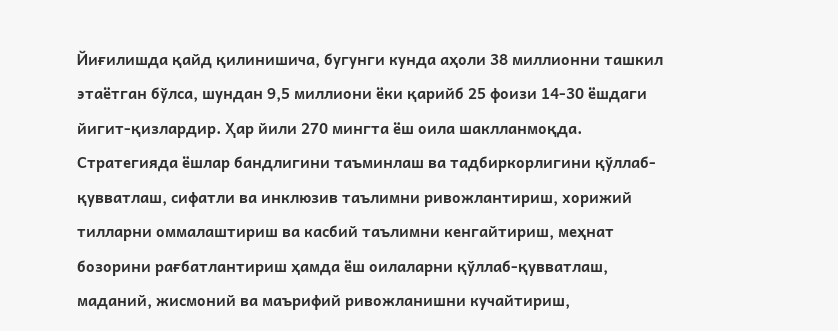Йиғилишда қайд қилинишича, бугунги кунда аҳоли 38 миллионни ташкил этаётган бўлса, шундан 9,5 миллиони ёки қарийб 25 фоизи 14-30 ёшдаги йигит-қизлардир. Ҳар йили 270 мингта ёш оила шаклланмоқда.
Стратегияда ёшлар бандлигини таъминлаш ва тадбиркорлигини қўллаб-қувватлаш, сифатли ва инклюзив таълимни ривожлантириш, хорижий тилларни оммалаштириш ва касбий таълимни кенгайтириш, меҳнат бозорини рағбатлантириш ҳамда ёш оилаларни қўллаб-қувватлаш, маданий, жисмоний ва маърифий ривожланишни кучайтириш,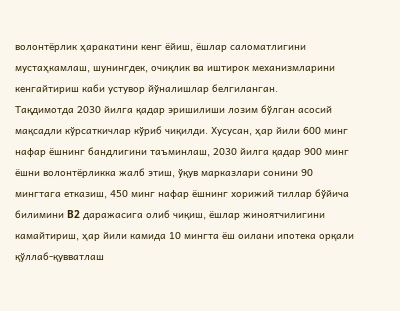волонтёрлик ҳаракатини кенг ёйиш, ёшлар саломатлигини мустаҳкамлаш, шунингдек, очиқлик ва иштирок механизмларини кенгайтириш каби устувор йўналишлар белгиланган.
Тақдимотда 2030 йилга қадар эришилиши лозим бўлган асосий мақсадли кўрсаткичлар кўриб чиқилди. Хусусан, ҳар йили 600 минг нафар ёшнинг бандлигини таъминлаш, 2030 йилга қадар 900 минг ёшни волонтёрликка жалб этиш, ўқув марказлари сонини 90 мингтага етказиш, 450 минг нафар ёшнинг хорижий тиллар бўйича билимини B2 даражасига олиб чиқиш, ёшлар жиноятчилигини камайтириш, ҳар йили камида 10 мингта ёш оилани ипотека орқали қўллаб-қувватлаш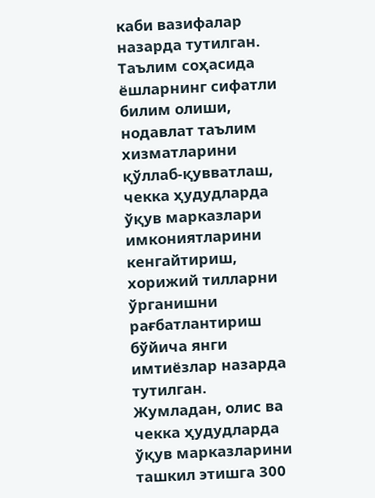каби вазифалар назарда тутилган. Таълим соҳасида ёшларнинг сифатли билим олиши, нодавлат таълим хизматларини қўллаб-қувватлаш, чекка ҳудудларда ўқув марказлари имкониятларини кенгайтириш, хорижий тилларни ўрганишни рағбатлантириш бўйича янги имтиёзлар назарда тутилган.
Жумладан, олис ва чекка ҳудудларда ўқув марказларини ташкил этишга 300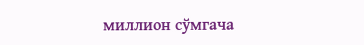миллион сўмгача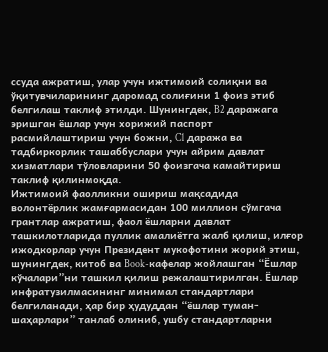ссуда ажратиш, улар учун ижтимоий солиқни ва ўқитувчиларининг даромад солиғини 1 фоиз этиб белгилаш таклиф этилди. Шунингдек, B2 даражага эришган ёшлар учун хорижий паспорт расмийлаштириш учун божни, C1 даража ва тадбиркорлик ташаббуслари учун айрим давлат хизматлари тўловларини 50 фоизгача камайтириш таклиф қилинмоқда.
Ижтимоий фаолликни ошириш мақсадида волонтёрлик жамғармасидан 100 миллион сўмгача грантлар ажратиш, фаол ёшларни давлат ташкилотларида пуллик амалиётга жалб қилиш, илғор ижодкорлар учун Президент мукофотини жорий этиш, шунингдек, китоб ва Book-кафелар жойлашган “Ёшлар кўчалари”ни ташкил қилиш режалаштирилган. Ёшлар инфратузилмасининг минимал стандартлари белгиланади, ҳар бир ҳудуддан “ёшлар туман-шаҳарлари” танлаб олиниб, ушбу стандартларни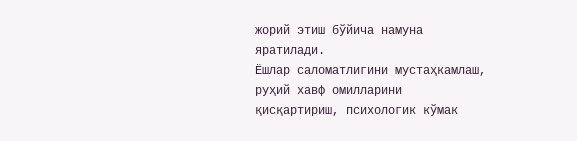жорий этиш бўйича намуна яратилади.
Ёшлар саломатлигини мустаҳкамлаш, руҳий хавф омилларини қисқартириш, психологик кўмак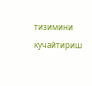тизимини кучайтириш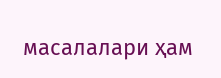масалалари ҳам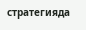стратегияда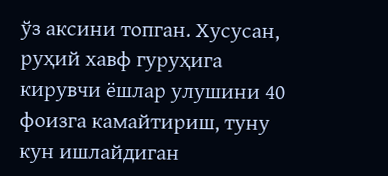ўз аксини топган. Хусусан, руҳий хавф гуруҳига кирувчи ёшлар улушини 40 фоизга камайтириш, туну кун ишлайдиган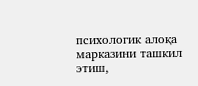психологик алоқа марказини ташкил этиш,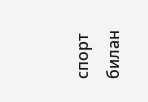спорт билан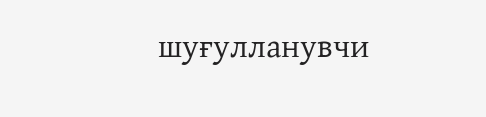шуғулланувчи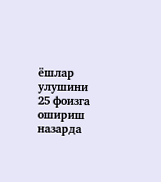ёшлар улушини 25 фоизга ошириш назарда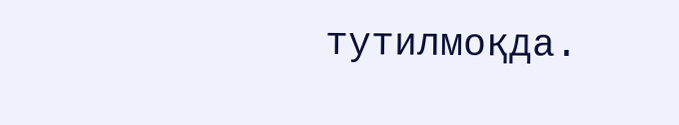тутилмоқда.